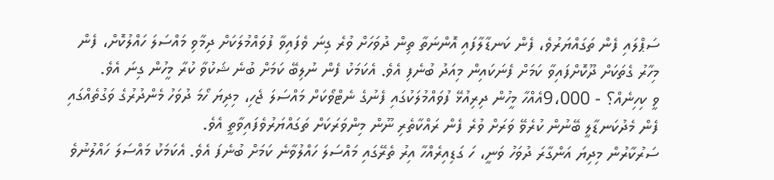ސަޕްލައި ފެން ތަގައްޔަރުވެ، ފެން ކަނޑާލާފައި އޮންނަތާ ތިން ދުވަހަށް ވުރެ ގިނަ ވެފައިވާ ފުވައްމުލަކަށް ދިމާވި މައްސަލަ ހައްލުކޮށް، ފެން މިހާރު ގެތަކަށް ދޫކޮށްފައިވާ ކަމަށް ފެނަކައިން މިއަދު ބުނެފި އެވެ. އެކަމަކު ފެން ނުލިބޭ ކަމަށް ބުނެ ޝަކުވާ ކުރާ މީހުން ގިނަ އެވެ.
ވީ ކިހިނެއް؟ - 9،000އެއްހާ މީހުން ދިރިއުޅޭ ފުވައްމުލަކުގައި ފެނުގެ ނެޓްވޯކަށް މައްސަލަ ޖެހި، މިދިޔަ ހޯމަ ދުވަހު މެންދުރުގެ ވަގުތެއްގައި ފެން މެދުކަނޑާލީ ބޭނުން ކުރެވޭ ވަރަށް ވުރެ ފެން ރައްކާތެރި ނޫން މިންވަރަކަށް ތަގައްޔަރުވެފައިވާތީ އެވެ.
ސަރުކާރުން މިދިޔަ އަންގާރަ ދުވަހު ވަނީ، ހަ ގަޑިއިރެއްހާ އިރު ތެރޭގައި މައްސަލަ ހައްލުވާނެ ކަމަށް ބުނެފަ އެވެ. އެކަމަކު މައްސަލަ ހައްލުނުވެ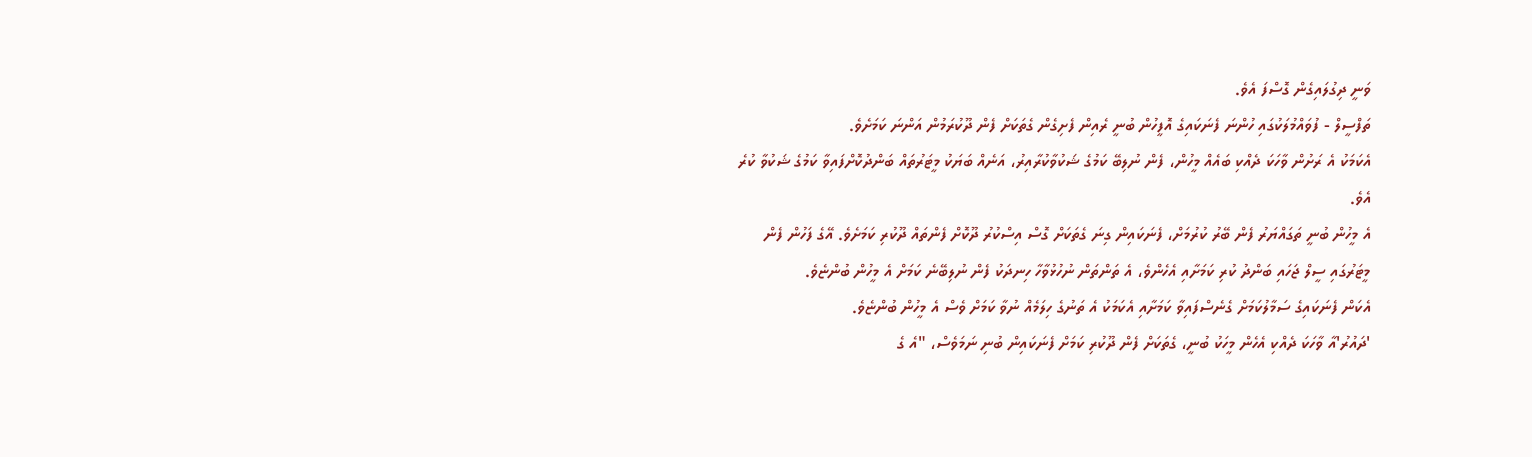ވަނީ ދިގުލައިގެން ގޮސްފަ އެވެ.
ތަފްސީލް - ފުވައްމުލަކުގައި ހުންނަ ފެނަކައިގެ އޮފީހުން ބުނީ ރެއިން ފެށިގެން ގެތަކަށް ފެން ދޫކުރަމުން އަންނަ ކަމަށެވެ.
އެކަމަކު އެ ރަށުން ވާހަކަ ދެއްކި ބައެއް މީހުން، ފެން ނުލިބޭ ކަމުގެ ޝަކުވާކުރާއިރު، އަނެއް ބަޔަކު މީޓަރުތައް ބަންދުކޮށްފައިވާ ކަމުގެ ޝަކުވާ ކުރެ އެވެ.
އެ މީހުން ބުނީ ތަގައްޔަރު ފެން ބޭރު ކުރުމަށް، ފެނަކައިން ގިނަ ގެތަކަށް ގޮސް އިސްކުރު ދޫކޮށް ފެންތައް ދޫކުރި ކަމަށެވެ. އޭގެ ފަހުން ފެން މީޓަރުގައި ސީލް ޖަހައި ބަންދު ކުރި ކަމަށާއި އެހެންވެ، އެ ތަންތަން ނުހުޅުވާހާ ހިނދަކު ފެން ނުލިބޭނެ ކަމަށް އެ މީހުން ބުންޏެވެ.
އެކަން ފެނަކައިގެ ސަމާލުކަމަށް ގެނެސްފައިވާ ކަމަށާއި އެކަމަކު އެ ތަނުގެ ހިލަމެއް ނުވާ ކަމަށް ވެސް އެ މީހުން ބުންޏެވެ.
'ދައުރު'އާ ވާހަކަ ދެއްކި އެހެން މީހަކު ބުނީ، ގެތަކަށް ފެން ދޫކުރި ކަމަށް ފެނަކައިން ބުނި ނަމަވެސް، "އެ ގެ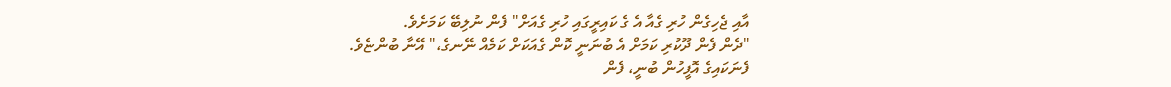އާއި ޖެހިގެން ހުރި ގެއާ އެ ގެ ކައިރީގައި ހުރި ގެއަށް" ފެން ނުލިބޭ ކަމަށެވެ.
"ދެން ފެން ދޫކުރި ކަމަށް އެ ބުނަނީ ކޮން ގެއަކަށް ކަމެއް ނޭނގެ،" އޭނާ ބުންޏެވެ.
ފެނަކައިގެ އޮފީހުން ބުނީ، ފެން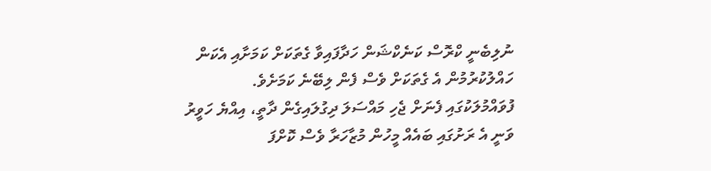ނުލިބެނީ ކްރޮސް ކަނެކްޝަން ހަދާފައިވާ ގެތަކަށް ކަމަށާއި އެކަން ހައްލުކުރުމުން އެ ގެތަކަށް ވެސް ފެން ލިބޭނެ ކަމަށެވެ.
ފުވައްމުލަކުގައި ފެނަށް ޖެހި މައްސަލަ ދިގުލައިގެން ދާތީ، އިއްޔެ ހަވީރު ވަނީ އެ ރަށުގައި ބައެއް މީހުން މުޒާހަރާ ވެސް ކޮށްފަ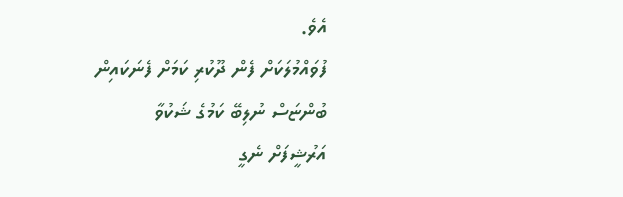އެވެ.
ފުވައްމުލަކަށް ފެން ދޫކުރި ކަމަށް ފެނަކައިން ބުންޏަސް ނުލިބޭ ކަމުގެ ޝަކުވާ
އަރުޝީފަށް ނެގީ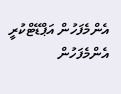އެންމެފަހުން އަޕްޑޭޓްކުރީ
އެންމެފަހުން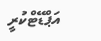އަޕްޑޭޓްކުރީ